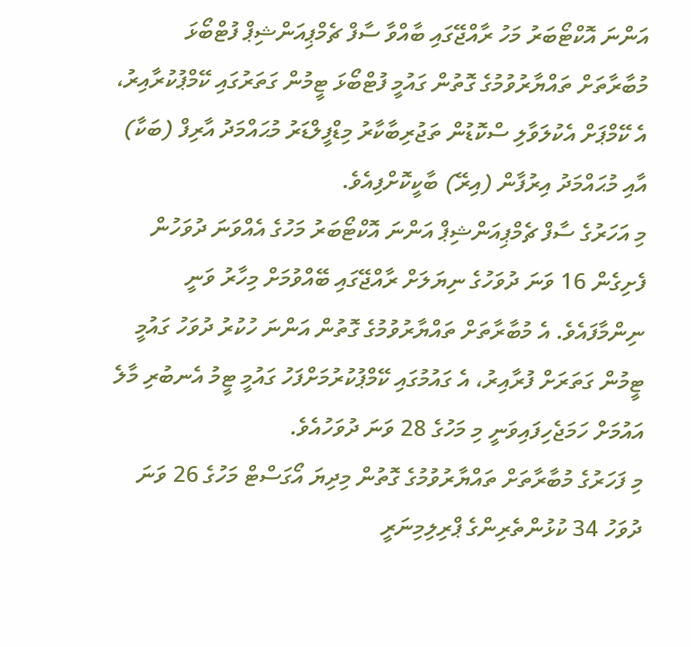އަންނަ އޮކްޓޯބަރު މަހު ރާއްޖޭގައި ބާއްވާ ސާފް ޗެމްޕިއަންޝިޕް ފުޓްބޯޅަ މުބާރާތަށް ތައްޔާރުވުމުގެ ގޮތުން ގައުމީ ފުޓްބޯޅަ ޓީމުން ގަތަރުގައި ކޭމްޕުކުރާއިރު، އެ ކޭމްޕަށް އެކުލަވާލި ސްކޮޑުން ތަޖުރިބާކާރު މިޑްފީލްޑަރު މުޙައްމަދު އާރިފް (ބަކާ) އާއި މުޙައްމަދު އިރުފާން (އިރޭ) ބާކީކޮށްފިއެވެ.
މި އަހަރުގެ ސާފް ޗެމްޕިއަންޝިޕް އަންނަ އޮކްޓޯބަރު މަހުގެ އެއްވަނަ ދުވަހުން ފެށިގެން 16 ވަނަ ދުވަހުގެ ނިޔަލަށް ރާއްޖޭގައި ބޭއްވުމަށް މިހާރު ވަނީ ނިންމާފައެވެ. އެ މުބާރާތަށް ތައްޔާރުވުމުގެ ގޮތުން އަންނަ ހުކުރު ދުވަހު ގައުމީ ޓީމުން ގަތަރަށް ފުރާއިރު، އެ ގައުމުގައި ކޭމްޕުކުރުމަށްފަހު ގައުމީ ޓީމު އެނބުރި މާލެ އައުމަށް ހަމަޖެހިފައިވަނީ މި މަހުގެ 28 ވަނަ ދުވަހުއެވެ.
މި ފަހަރުގެ މުބާރާތަށް ތައްޔާރުވުމުގެ ގޮތުން މިދިޔަ އޯގަސްޓް މަހުގެ 26 ވަނަ ދުވަހު 34 ކުޅުންތެރިންގެ ޕްރިލިމިނަރީ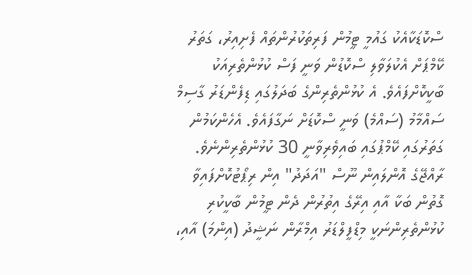ސްކޮޑަކާއެކު ގައުމީ ޓީމުން ފަރިތަކުރުންތައް ފެށިއިރު، ގަތަރު ކޭމްޕަށް އެކުލަވާލި ސްކޮޑުން ވަނީ ފަސް ކުޅުންތެރިއަކު ބާކީކޮށްފައެވެ. އެ ކުޅުންތެރިންގެ ބަދަލުގައި ޑިފެންޑަރު ގާސިމް ސައްމާމު (ސައްމެ) ވަނީ ސްކޮޑަށް ނަގާފައެވެ. އެހެންކަމުން ގަތަރުގައި ކޭމްޕުގައި ބައިވެރިވާނީ 30 ކުޅުންތެރިންނެވެ.
ރާއްޖޭގެ އޮންލައިން ނޫސް "އަދަދު" އިން ރިޕޯޓުކޮށްފައިވާ ގޮތުން ބަކާ އާއި އިރޭގެ އިތުރުން ދެން ޓީމުން ބާކީކުރި ކުޅުންތެރިންނަކީ މިޑްފީލްޑަރު އިމްރާން ނަޝީދު (އިންމަ) އާއި،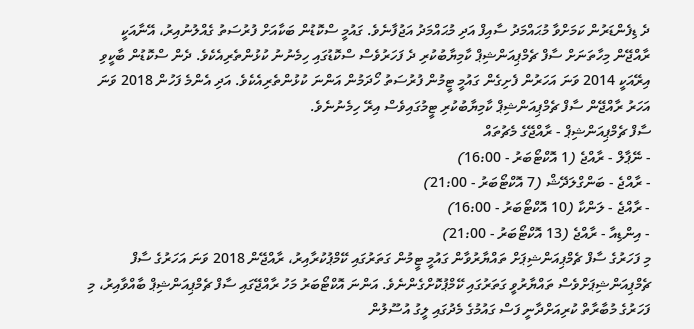ދެ ޑިފެންޑަރުން ކަމަށްވާ މުޙައްމަދު ސާއިފް އަދި މުޙައްމަދު އަޖުފާނެވެ. ގައުމީ ސްކޮޑުން ބަކާއަށް ފުރުސަތު ގެއްލުނުއިރު، އޭނާއަކީ ރާއްޖޭން މިހާތަނަށް ސާފް ޗެމްޕިއަންޝިޕް ކާމިޔާބުކުރި ދެ ފަހަރުވެސް ސްކޮޑުގައި ހިމެނުނު ކުޅުންތެރިއެކެވެ. ދެން ސްކޮޑުން ބާކީވި އިރޭއަކީ 2014 ވަނަ އަހަރުން ފެށިގެން ގައުމީ ޓީމުން ފުރުސަތު ހޯދަމުން އަންނަ ކުޅުންތެރިއެކެވެ. އަދި އެންމެ ފަހުން 2018 ވަނަ އަހަރު ރާއްޖޭން ސާފް ޗެމްޕިއަންޝިޕް ކާމިޔާބުކުރި ޓީމުގައިވެސް އިރޭ ހިމެނުނެވެ.
ސާފް ޗެމްޕިއަންޝިޕް - ރާއްޖޭގެ މެޗުތައް
- ނޭޕާލް - ރާއްޖެ (1 އޮކްޓޯބަރު - 16:00)
- ރާއްޖެ - ބަންގްލަދޭޝް (7 އޮކްޓޯބަރު - 21:00)
- ރާއްޖެ - ލަންކާ (10 އޮކްޓޯބަރު - 16:00)
- އިންޑިއާ - ރާއްޖެ (13 އޮކްޓޯބަރު - 21:00)
މި ފަހަރުގެ ސާފް ޗެމްޕިއަންޝިޕަށް ތައްޔާރުވާން ގައުމީ ޓީމުން ގަތަރުގައި ކޭމްޕުކުރާއިރު، ރާއްޖޭން 2018 ވަނަ އަހަރުގެ ސާފް ޗެމްޕިއަންޝިޕަށްވެސް ތައްޔާރުވީ ގަތަރުގައި ކޭމްޕުކޮށްގެންނެވެ. އަންނަ އޮކްޓޯބަރު މަހު ރާއްޖޭގައި ސާފް ޗެމްޕިއަންޝިޕް ބާއްވާއިރު، މި ފަހަރުގެ މުބާރާތް ކުރިއަށްދާނީ ފަސް ގައުމުގެ މެދުގައި ލީގު އުސޫލުން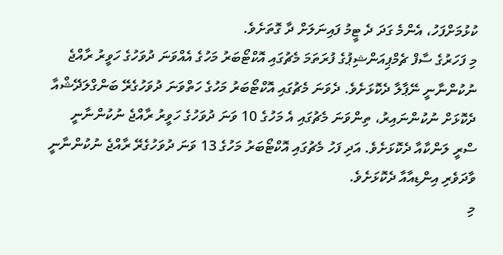ކުޅުމަށްފަހު، އެންމެ ގަދަ ދެ ޓީމު ފައިނަލަށް ދާ ގޮތަށެވެ.
މި ފަހަރުގެ ސާފް ޗެމްޕިއަންޝިޕުގެ ފުރަތަމަ މެޗުގައި އޮކްޓޯބަރު މަހުގެ އެއްވަނަ ދުވަހުގެ ހަވީރު ރާއްޖެ ނުކުންނާނީ ނޭޕާލާ ދެކޮޅަށެވެ. ދެވަނަ މެޗުގައި އޮކްޓޯބަރު މަހުގެ ހަތްވަނަ ދުވަހުގެރޭ ބަންގްލަދޭޝްއާ ދެކޮޅަށް ނުކުންނައިރު، ތިންވަނަ މެޗުގައި އެ މަހުގެ 10 ވަނަ ދުވަހުގެ ހަވީރު ރާއްޖެ ނުކުންނާނީ ސްރީ ލަންކާއާ ދެކޮޅަށެވެ. އަދި ފަހު މެޗުގައި އޮކްޓޯބަރު މަހުގެ 13 ވަނަ ދުވަހުގެރޭ ރާއްޖެ ނުކުންނާނީ ވާދަވެރި އިންޑިއާއާ ދެކޮޅަށެވެ.
މި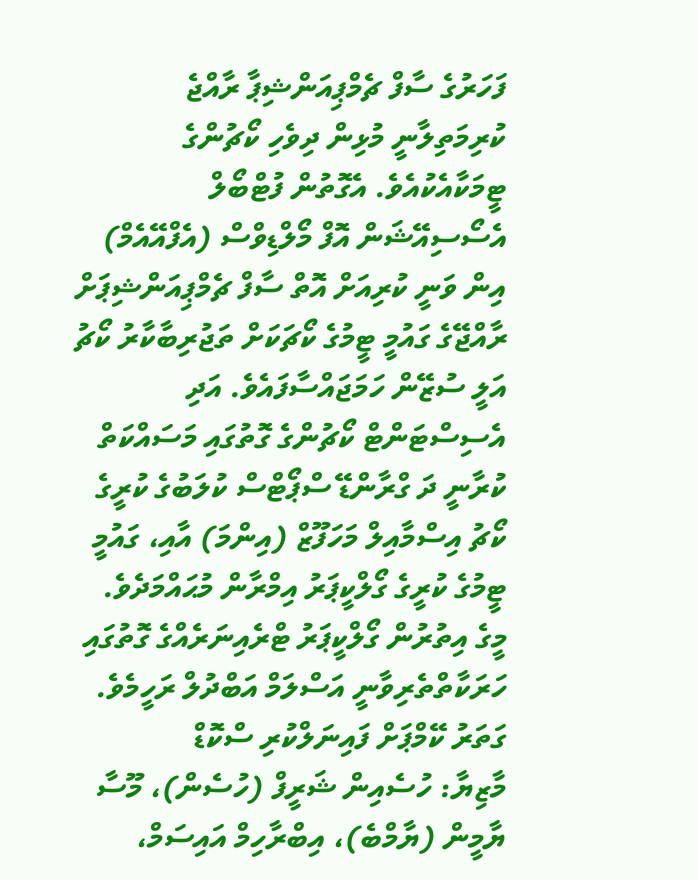ފަހަރުގެ ސާފް ޗެމްޕިއަންޝިޕާ ރާއްޖެ ކުރިމަތިލާނީ މުޅިން ދިވެހި ކޯޗުންގެ ޓީމަކާއެކުއެވެ. އެގޮތުން ފުޓްބޯލް އެސޯސިއޭޝަން އޮފް މޯލްޑިވްސް (އެފްއޭއެމް) އިން ވަނީ ކުރިއަށް އޮތް ސާފް ޗެމްޕިއަންޝިޕަށް ރާއްޖޭގެ ގައުމީ ޓީމުގެ ކޯޗަކަށް ތަޖުރިބާކާރު ކޯޗު އަލީ ސުޒޭން ހަމަޖައްސާފައެވެ. އަދި އެސިސްޓަންޓް ކޯޗުންގެ ގޮތުގައި މަސައްކަތް ކުރާނީ ދަ ގްރާންޑޭ ސްޕޯޓްސް ކުލަބުގެ ކުރީގެ ކޯޗު އިސްމާއިލް މަހަފޫޒް (އިންމަ) އާއި، ގައުމީ ޓީމުގެ ކުރީގެ ގޯލްކީޕަރު އިމްރާން މުޙައްމަދެވެ. މީގެ އިތުރުން ގޯލްކީޕަރު ޓްރެއިނަރެއްގެ ގޮތުގައި ހަރަކާތްތެރިވާނީ އަސްލަމް އަބްދުލް ރަހީމެވެ.
ގަތަރު ކޭމްޕަށް ފައިނަލްކުރި ސްކޮޑް
މާޒިޔާ: ހުސެއިން ޝަރީފް (ހުސެން)، މޫސާ ޔާމީން (ޔާމްބެ)، އިބްރާހިމް އައިސަމް،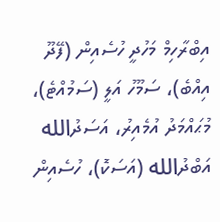އިބްރާހިމް މަހުދީ ހުސެއިން (ފޭދޫ އިއްބެ)، ސަމޫހު އަލީ (ސަމުއްޓެ)، މުޙައްމަދު އުމެއިރު، އަސަދުالله އަބްދުالله (އަސަކޮ)، ހުސެއިން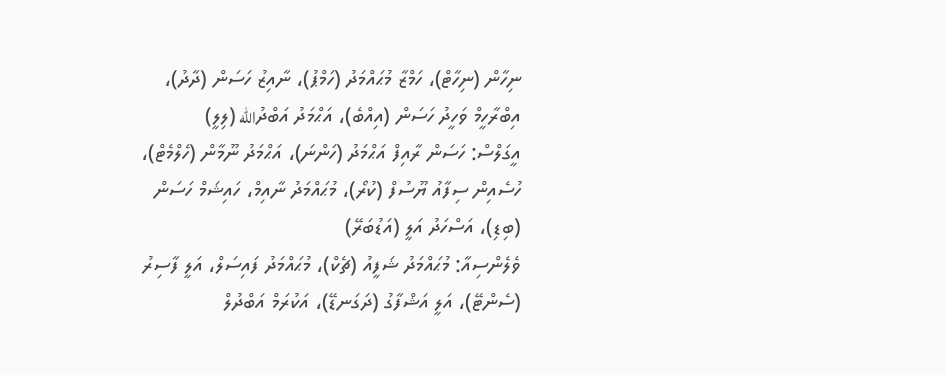ނިހާން (ނިހާޓް)، ހަމްޒާ މުޙައްމަދު (ހަމްޕު)، ނާއިޒު ހަސަން (ދާދު)، އިބްރާހީމް ވަހީދު ހަސަން (އިއްބެ)، އަޙްމަދު އަބްދުالله (ލިލީ)
އީގަލްސް: ހަސަން ރާއިފް އަޙްމަދު (ހަންނަ)، އަޙްމަދު ނޫމާން (ހެލްމެޓް)، ހުސެއިން ސިފާއު ޔޫސުފް (ކުރޯ)، މުޙައްމަދު ނާއިމް، ހައިޝަމް ހަސަން (ބިޑި)، އަސްހަދު އަލީ (އަޑުބަރޭ)
ވެލެންސިއާ: މުޙައްމަދު ޝަފީއު (ޗެކް)، މުޙައްމަދު ފައިސަލް، އަލީ ފާސިރު (ސެންޓޭ)، އަލީ އަޝްފާގު (ދަގަނޑޭ)، އަކުރަމް އަބްދުލް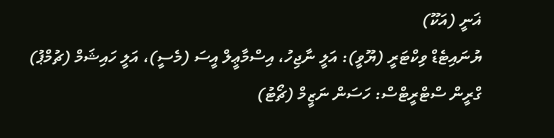ޣަނީ (އަކޫ)
ޔުނައިޓެޑް ވިކްޓަރީ (ޔޫވީ): އަލީ ނާޖިހު، އިސްމާޢީލް އީސަ (މެސީ)، އަލީ ހައިޝަމް (ޗުމްޕު)
ގްރީން ސްޓްރީޓްސް: ހަސަން ނަޒީމް (ޗޯޓު)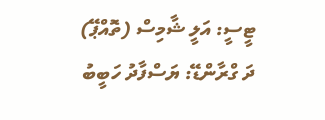ޓީސީ: އަލީ ޝާމިސް (ތޮއްޕޭ)
ދަ ގްރާންޑޭ: ޔަސްފާދު ހަބީބު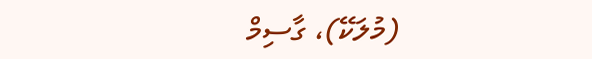(މުލަކޭ)، ގާސިމް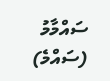ސައްމާމު (ސައްމެ)